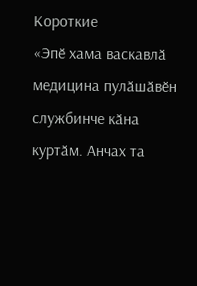Короткие
«Эпӗ хама васкавлӑ медицина пулӑшӑвӗн службинче кӑна куртӑм. Анчах та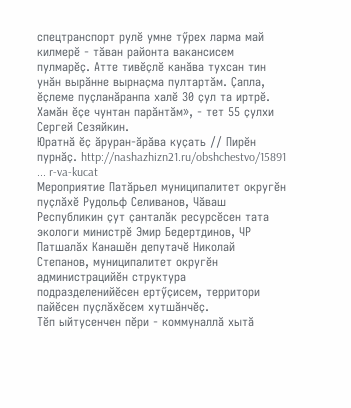спецтранспорт рулӗ умне тӳрех ларма май килмерӗ - тӑван районта вакансисем пулмарӗҫ. Атте тивӗҫлӗ канӑва тухсан тин унӑн вырӑнне вырнаҫма пултартӑм. Ҫапла, ӗҫлеме пуҫланӑранпа халӗ 30 ҫул та иртрӗ. Хамӑн ӗҫе чунтан парӑнтӑм», - тет 55 ҫулхи Сергей Сезяйкин.
Юратнӑ ӗҫ ӑруран-ӑрӑва куҫать // Пирӗн пурнӑҫ. http://nashazhizn21.ru/obshchestvo/15891 ... r-va-kucat
Мероприятие Патӑрьел муниципалитет округӗн пуҫлӑхӗ Рудольф Селиванов, Чӑваш Республикин ҫут ҫанталӑк ресурсӗсен тата экологи министрӗ Эмир Бедертдинов, ЧР Патшалӑх Канашӗн депутачӗ Николай Степанов, муниципалитет округӗн администрацийӗн структура подразделенийӗсен ертӳҫисем, территори пайӗсен пуҫлӑхӗсем хутшӑнчӗҫ.
Тӗп ыйтусенчен пӗри - коммуналлӑ хытӑ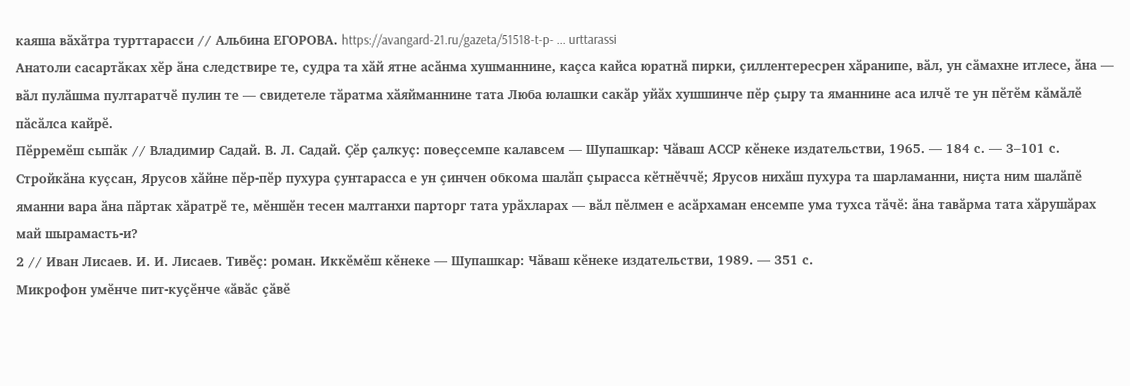каяша вӑхӑтра турттарасси // Альбина ЕГОРОВА. https://avangard-21.ru/gazeta/51518-t-p- ... urttarassi
Анатоли сасартӑках хӗр ӑна следствире те, судра та хӑй ятне асӑнма хушманнине, каҫса кайса юратнӑ пирки, ҫиллентересрен хӑранипе, вӑл, ун сӑмахне итлесе, ӑна — вӑл пулӑшма пултаратчӗ пулин те — свидетеле тӑратма хӑяйманнине тата Люба юлашки сакӑр уйӑх хушшинче пӗр ҫыру та яманнине аса илчӗ те ун пӗтӗм кӑмӑлӗ пӑсӑлса кайрӗ.
Пӗрремӗш сыпӑк // Владимир Садай. В. Л. Садай. Ҫӗр ҫалкуҫ: повеҫсемпе калавсем — Шупашкар: Чӑваш АССР кӗнеке издательстви, 1965. — 184 с. — 3–101 с.
Стройкӑна куҫсан, Ярусов хӑйне пӗр-пӗр пухура ҫунтарасса е ун ҫинчен обкома шалӑп ҫырасса кӗтнӗччӗ; Ярусов нихӑш пухура та шарламанни, ниҫта ним шалӑпӗ яманни вара ӑна пӑртак хӑратрӗ те, мӗншӗн тесен малтанхи парторг тата урӑхларах — вӑл пӗлмен е асӑрхаман енсемпе ума тухса тӑчӗ: ӑна тавӑрма тата хӑрушӑрах май шырамасть-и?
2 // Иван Лисаев. И. И. Лисаев. Тивӗҫ: роман. Иккӗмӗш кӗнеке — Шупашкар: Чӑваш кӗнеке издательстви, 1989. — 351 с.
Микрофон умӗнче пит-куҫӗнче «ӑвӑс ҫӑвӗ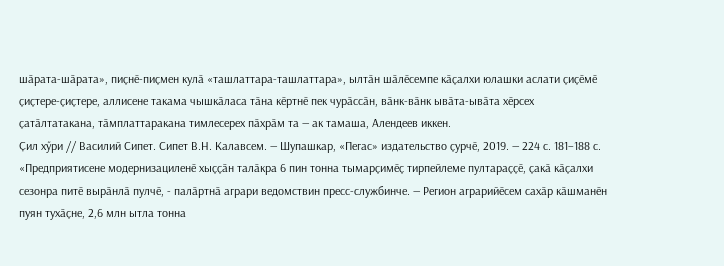шӑрата-шӑрата», пиҫнӗ-пиҫмен кулӑ «ташлаттара-ташлаттара», ылтӑн шӑлӗсемпе кӑҫалхи юлашки аслати ҫиҫӗмӗ ҫиҫтере-ҫиҫтере, аллисене такама чышкӑласа тӑна кӗртнӗ пек чурӑссӑн, вӑнк-вӑнк ывӑта-ывӑта хӗрсех ҫатӑлтатакана, тӑмплаттаракана тимлесерех пӑхрӑм та — ак тамаша, Алендеев иккен.
Ҫил хӳри // Василий Сипет. Сипет В.Н. Калавсем. — Шупашкар, «Пегас» издательство ҫурчӗ, 2019. — 224 с. 181–188 с.
«Предприятисене модернизациленӗ хыҫҫӑн талӑкра 6 пин тонна тымарҫимӗҫ тирпейлеме пултараҫҫӗ, ҫакӑ кӑҫалхи сезонра питӗ вырӑнлӑ пулчӗ, - палӑртнӑ аграри ведомствин пресс-службинче. — Регион аграрийӗсем сахӑр кӑшманӗн пуян тухӑҫне, 2,6 млн ытла тонна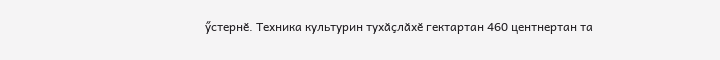ӳстернӗ. Техника культурин тухӑҫлӑхӗ гектартан 460 центнертан та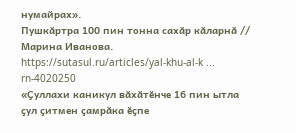нумайрах».
Пушкӑртра 100 пин тонна сахӑр кӑларнӑ // Марина Иванова. https://sutasul.ru/articles/yal-khu-al-k ... rn-4020250
«Ҫуллахи каникул вӑхӑтӗнче 16 пин ытла ҫул ҫитмен ҫамрӑка ӗҫпе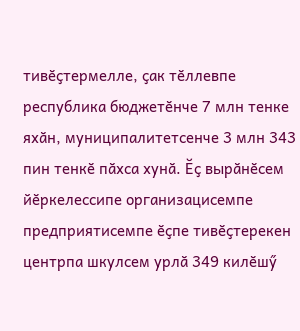тивӗҫтермелле, ҫак тӗллевпе республика бюджетӗнче 7 млн тенке яхӑн, муниципалитетсенче 3 млн 343 пин тенкӗ пӑхса хунӑ. Ӗҫ вырӑнӗсем йӗркелессипе организацисемпе предприятисемпе ӗҫпе тивӗҫтерекен центрпа шкулсем урлӑ 349 килӗшӳ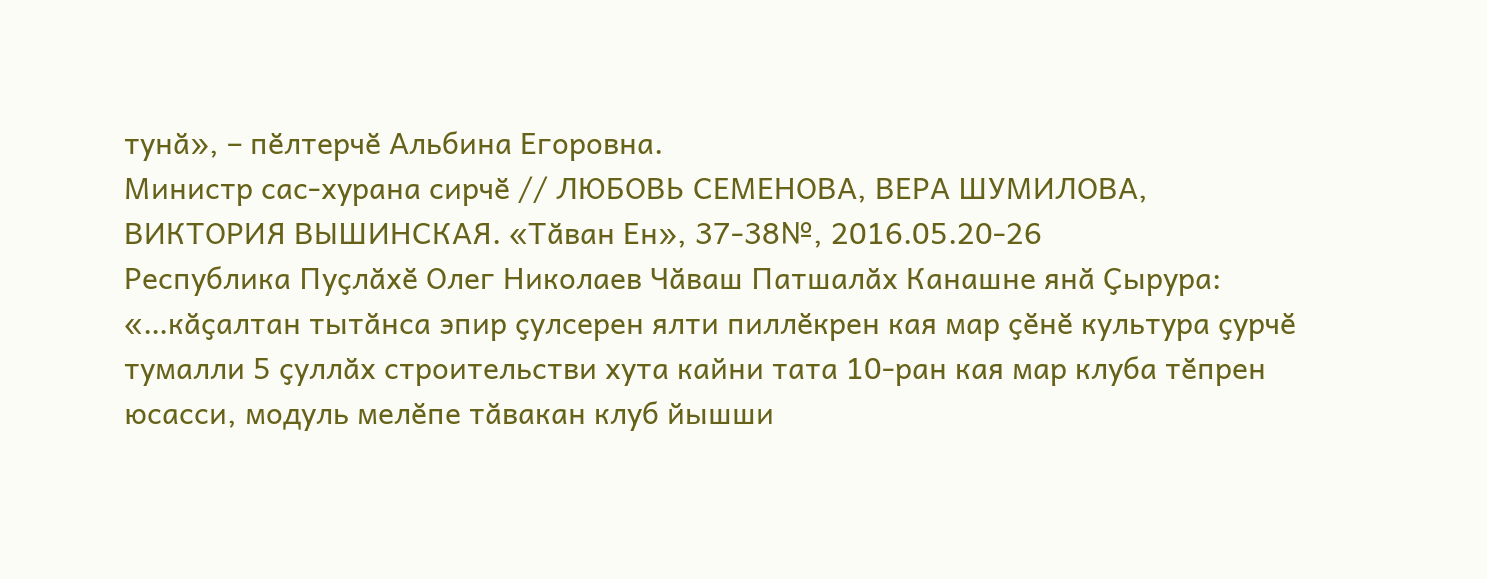тунӑ», – пӗлтерчӗ Альбина Егоровна.
Министр сас-хурана сирчӗ // ЛЮБОВЬ СЕМЕНОВА, ВЕРА ШУМИЛОВА, ВИКТОРИЯ ВЫШИНСКАЯ. «Тӑван Ен», 37-38№, 2016.05.20-26
Республика Пуҫлӑхӗ Олег Николаев Чӑваш Патшалӑх Канашне янӑ Ҫырура: «…кӑҫалтан тытӑнса эпир ҫулсерен ялти пиллӗкрен кая мар ҫӗнӗ культура ҫурчӗ тумалли 5 ҫуллӑх строительстви хута кайни тата 10-ран кая мар клуба тӗпрен юсасси, модуль мелӗпе тӑвакан клуб йышши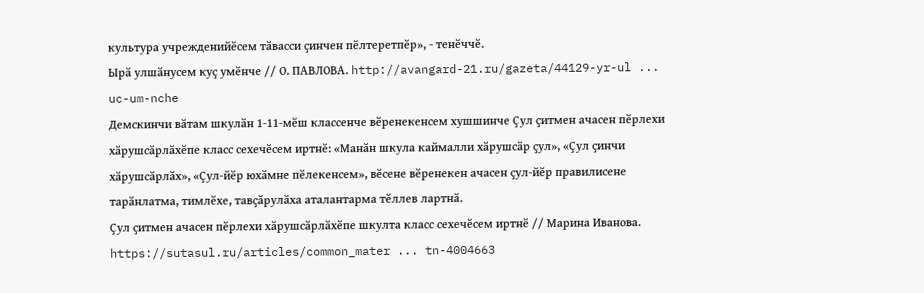культура учрежденийӗсем тӑвасси ҫинчен пӗлтеретпӗр», - тенӗччӗ.
Ырӑ улшӑнусем куҫ умӗнче // О. ПАВЛОВА. http://avangard-21.ru/gazeta/44129-yr-ul ... uc-um-nche
Демскинчи вӑтам шкулӑн 1-11-мӗш классенче вӗренекенсем хушшинче Ҫул ҫитмен ачасен пӗрлехи хӑрушсӑрлӑхӗпе класс сехечӗсем иртнӗ: «Манӑн шкула каймалли хӑрушсӑр ҫул», «Ҫул ҫинчи хӑрушсӑрлӑх», «Ҫул-йӗр юхӑмне пӗлекенсем», вӗсене вӗренекен ачасен ҫул-йӗр правилисене тарӑнлатма, тимлӗхе, тавҫӑрулӑха аталантарма тӗллев лартнӑ.
Ҫул ҫитмен ачасен пӗрлехи хӑрушсӑрлӑхӗпе шкулта класс сехечӗсем иртнӗ // Марина Иванова. https://sutasul.ru/articles/common_mater ... tn-4004663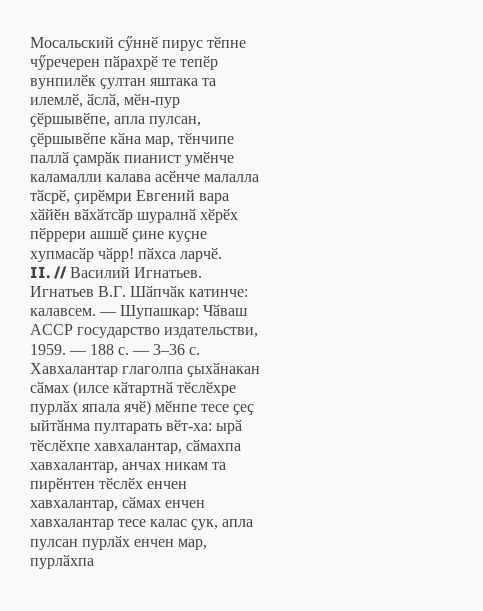Мосальский сӳннӗ пирус тӗпне чӳречерен пӑрахрӗ те тепӗр вунпилӗк ҫултан яштака та илемлӗ, ӑслӑ, мӗн-пур ҫӗршывӗпе, апла пулсан, ҫӗршывӗпе кӑна мар, тӗнчипе паллӑ ҫамрӑк пианист умӗнче каламалли калава асӗнче малалла тӑсрӗ, ҫирӗмри Евгений вара хӑйӗн вӑхӑтсӑр шуралнӑ хӗрӗх пӗррери ашшӗ ҫине куҫне хупмасӑр чӑрр! пӑхса ларчӗ.
II. // Василий Игнатьев. Игнатьев В.Г. Шӑпчӑк катинче: калавсем. — Шупашкар: Чӑваш АССР государство издательстви, 1959. — 188 с. — 3–36 с.
Хавхалантар глаголпа ҫыхӑнакан сӑмах (илсе кӑтартнӑ тӗслӗхре пурлӑх япала ячӗ) мӗнпе тесе ҫеҫ ыйтӑнма пултарать вӗт-ха: ырӑ тӗслӗхпе хавхалантар, сӑмахпа хавхалантар, анчах никам та пирӗнтен тӗслӗх енчен хавхалантар, сӑмах енчен хавхалантар тесе калас ҫук, апла пулсан пурлӑх енчен мар, пурлӑхпа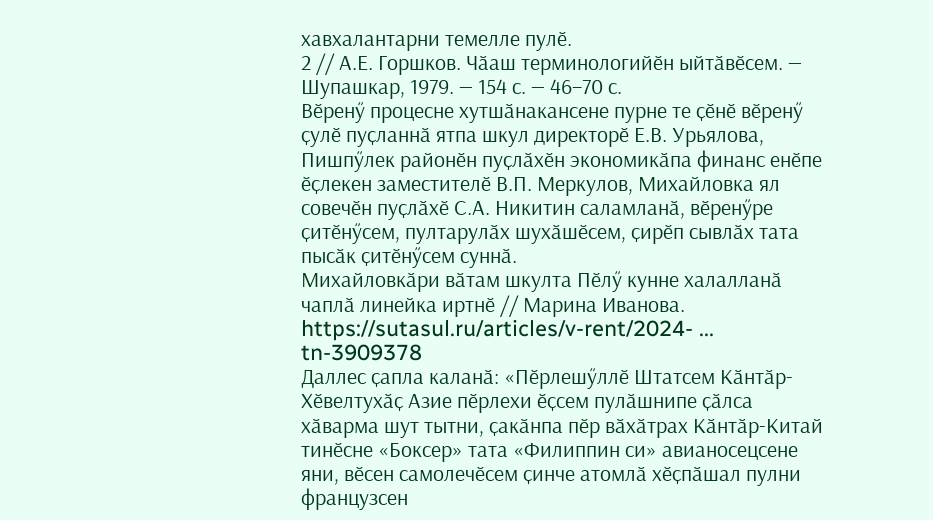хавхалантарни темелле пулӗ.
2 // А.Е. Горшков. Чӑаш терминологийӗн ыйтӑвӗсем. — Шупашкар, 1979. — 154 с. — 46–70 с.
Вӗренӳ процесне хутшӑнакансене пурне те ҫӗнӗ вӗренӳ ҫулӗ пуҫланнӑ ятпа шкул директорӗ Е.В. Урьялова, Пишпӳлек районӗн пуҫлӑхӗн экономикӑпа финанс енӗпе ӗҫлекен заместителӗ В.П. Меркулов, Михайловка ял совечӗн пуҫлӑхӗ С.А. Никитин саламланӑ, вӗренӳре ҫитӗнӳсем, пултарулӑх шухӑшӗсем, ҫирӗп сывлӑх тата пысӑк ҫитӗнӳсем суннӑ.
Михайловкӑри вӑтам шкулта Пӗлӳ кунне халалланӑ чаплӑ линейка иртнӗ // Марина Иванова. https://sutasul.ru/articles/v-rent/2024- ... tn-3909378
Даллес ҫапла каланӑ: «Пӗрлешӳллӗ Штатсем Кӑнтӑр-Хӗвелтухӑҫ Азие пӗрлехи ӗҫсем пулӑшнипе ҫӑлса хӑварма шут тытни, ҫакӑнпа пӗр вӑхӑтрах Кӑнтӑр-Китай тинӗсне «Боксер» тата «Филиппин си» авианосецсене яни, вӗсен самолечӗсем ҫинче атомлӑ хӗҫпӑшал пулни французсен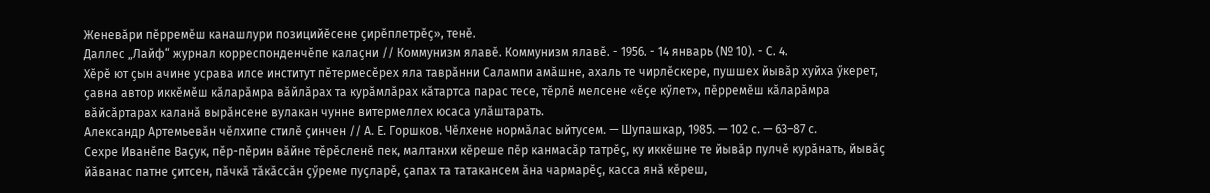Женевӑри пӗрремӗш канашлури позицийӗсене ҫирӗплетрӗҫ», тенӗ.
Даллес „Лайф“ журнал корреспонденчӗпе калаҫни // Коммунизм ялавӗ. Коммунизм ялавӗ. - 1956. - 14 январь (№ 10). - С. 4.
Хӗрӗ ют ҫын ачине усрава илсе институт пӗтермесӗрех яла таврӑнни Салампи амӑшне, ахаль те чирлӗскере, пушшех йывӑр хуйха ӳкерет, ҫавна автор иккӗмӗш кӑларӑмра вӑйлӑрах та курӑмлӑрах кӑтартса парас тесе, тӗрлӗ мелсене «ӗҫе кӳлет», пӗрремӗш кӑларӑмра вӑйсӑртарах каланӑ вырӑнсене вулакан чунне витермеллех юсаса улӑштарать.
Александр Артемьевӑн чӗлхипе стилӗ ҫинчен // А. Е. Горшков. Чӗлхене нормӑлас ыйтусем. — Шупашкар, 1985. — 102 с. — 63–87 с.
Сехре Иванӗпе Ваҫук, пӗр-пӗрин вӑйне тӗрӗсленӗ пек, малтанхи кӗреше пӗр канмасӑр татрӗҫ, ку иккӗшне те йывӑр пулчӗ курӑнать, йывӑҫ йӑванас патне ҫитсен, пӑчкӑ тӑкӑссӑн ҫӳреме пуҫларӗ, ҫапах та татакансем ӑна чармарӗҫ, касса янӑ кӗреш,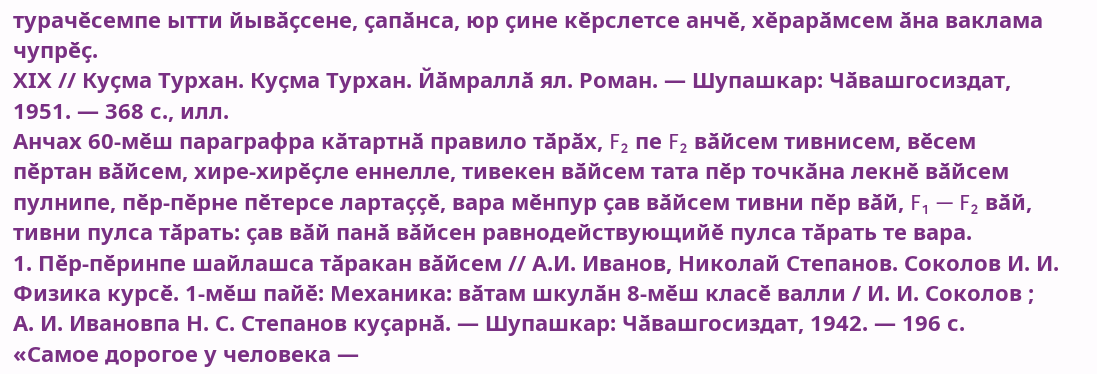турачӗсемпе ытти йывӑҫсене, ҫапӑнса, юр ҫине кӗрслетсе анчӗ, хӗрарӑмсем ӑна ваклама чупрӗҫ.
ХIХ // Куҫма Турхан. Куҫма Турхан. Йӑмраллӑ ял. Роман. — Шупашкар: Чӑвашгосиздат, 1951. — 368 с., илл.
Анчах 60-мӗш параграфра кӑтартнӑ правило тӑрӑх, F₂ пе F₂ вӑйсем тивнисем, вӗсем пӗртан вӑйсем, хире-хирӗҫле еннелле, тивекен вӑйсем тата пӗр точкӑна лекнӗ вӑйсем пулнипе, пӗр-пӗрне пӗтерсе лартаҫҫӗ, вара мӗнпур ҫав вӑйсем тивни пӗр вӑй, F₁ — F₂ вӑй, тивни пулса тӑрать: ҫав вӑй панӑ вӑйсен равнодействующийӗ пулса тӑрать те вара.
1. Пӗр-пӗринпе шайлашса тӑракан вӑйсем // А.И. Иванов, Николай Степанов. Соколов И. И. Физика курсӗ. 1-мӗш пайӗ: Механика: вӑтам шкулӑн 8-мӗш класӗ валли / И. И. Соколов ; А. И. Ивановпа Н. С. Степанов куҫарнӑ. — Шупашкар: Чӑвашгосиздат, 1942. — 196 с.
«Самое дорогое у человека —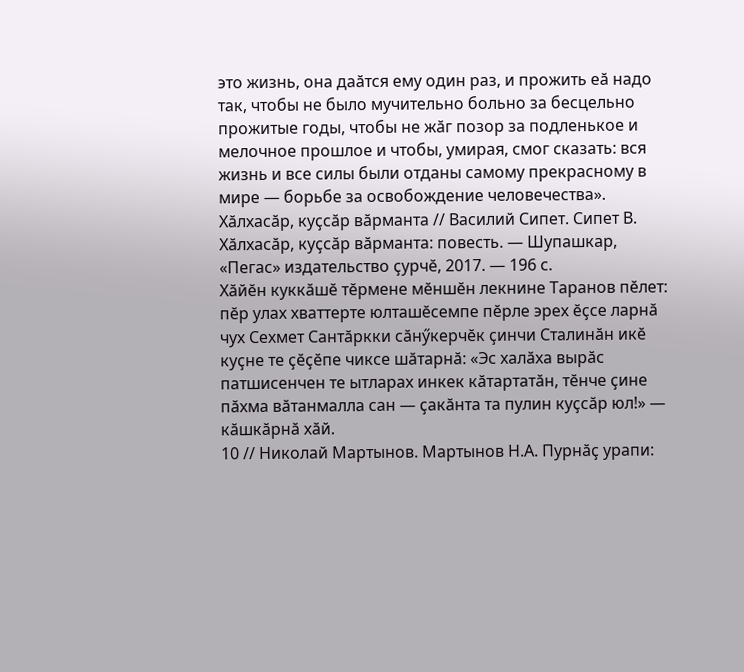это жизнь, она даӑтся ему один раз, и прожить еӑ надо так, чтобы не было мучительно больно за бесцельно прожитые годы, чтобы не жӑг позор за подленькое и мелочное прошлое и чтобы, умирая, смог сказать: вся жизнь и все силы были отданы самому прекрасному в мире — борьбе за освобождение человечества».
Хӑлхасӑр, куҫсӑр вӑрманта // Василий Сипет. Сипет В. Хӑлхасӑр, куҫсӑр вӑрманта: повесть. — Шупашкар, «Пегас» издательство ҫурчӗ, 2017. — 196 с.
Хӑйӗн куккӑшӗ тӗрмене мӗншӗн лекнине Таранов пӗлет: пӗр улах хваттерте юлташӗсемпе пӗрле эрех ӗҫсе ларнӑ чух Сехмет Сантӑркки сӑнӳкерчӗк ҫинчи Сталинӑн икӗ куҫне те ҫӗҫӗпе чиксе шӑтарнӑ: «Эс халӑха вырӑс патшисенчен те ытларах инкек кӑтартатӑн, тӗнче ҫине пӑхма вӑтанмалла сан — ҫакӑнта та пулин куҫсӑр юл!» — кӑшкӑрнӑ хӑй.
10 // Николай Мартынов. Мартынов Н.А. Пурнӑҫ урапи: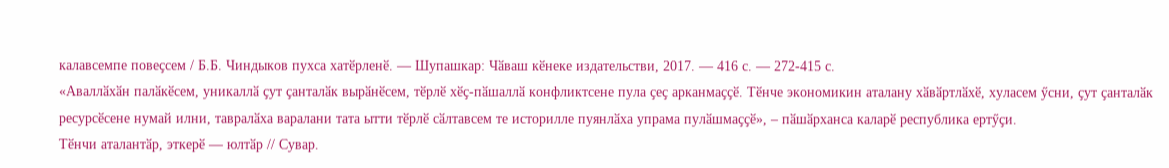калавсемпе повеҫсем / Б.Б. Чиндыков пухса хатӗрленӗ. — Шупашкар: Чӑваш кӗнеке издательстви, 2017. — 416 с. — 272-415 с.
«Аваллӑхӑн палӑкӗсем, уникаллӑ ҫут ҫанталӑк вырӑнӗсем, тӗрлӗ хӗҫ-пӑшаллӑ конфликтсене пула ҫеҫ арканмаҫҫӗ. Тӗнче экономикин аталану хӑвӑртлӑхӗ, хуласем ӳсни, ҫут ҫанталӑк ресурсӗсене нумай илни, тавралӑха варалани тата ытти тӗрлӗ сӑлтавсем те историлле пуянлӑха упрама пулӑшмаҫҫӗ», – пӑшӑрханса каларӗ республика ертӳҫи.
Тӗнчи аталантӑр, эткерӗ — юлтӑр // Сувар.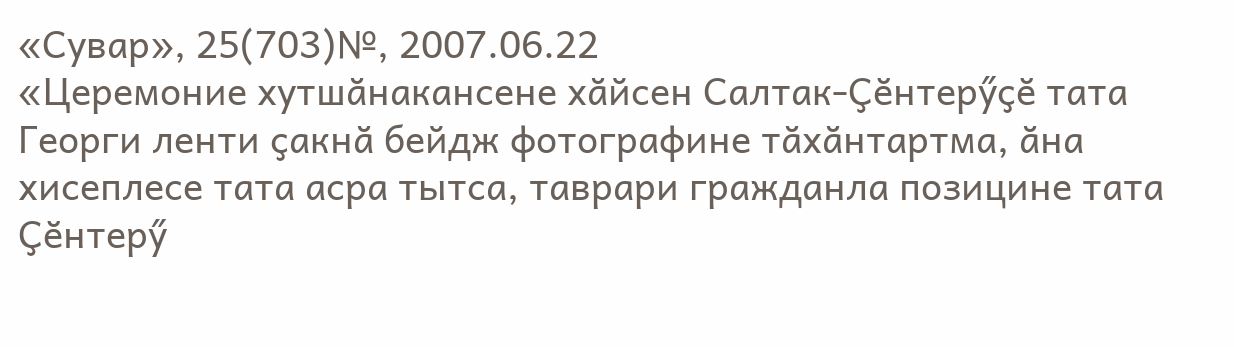«Сувар», 25(703)№, 2007.06.22
«Церемоние хутшӑнакансене хӑйсен Салтак-Ҫӗнтерӳҫӗ тата Георги ленти ҫакнӑ бейдж фотографине тӑхӑнтартма, ӑна хисеплесе тата асра тытса, таврари гражданла позицине тата Ҫӗнтерӳ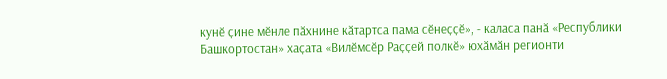кунӗ ҫине мӗнле пӑхнине кӑтартса пама сӗнеҫҫӗ», - каласа панӑ «Республики Башкортостан» хаҫата «Вилӗмсӗр Раҫҫей полкӗ» юхӑмӑн регионти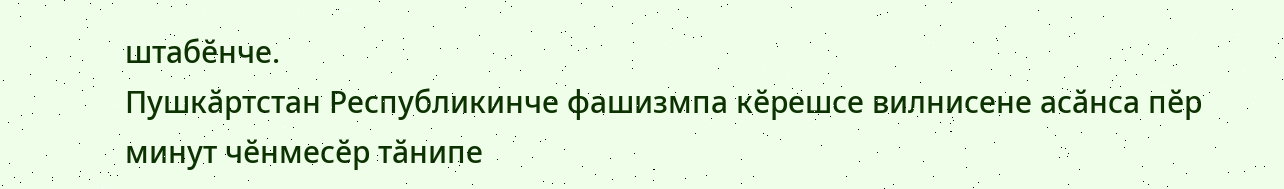штабӗнче.
Пушкӑртстан Республикинче фашизмпа кӗрешсе вилнисене асӑнса пӗр минут чӗнмесӗр тӑнипе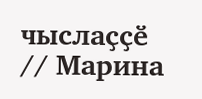чыслаҫҫӗ // Марина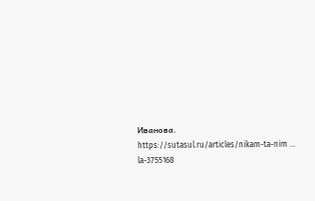Иванова. https://sutasul.ru/articles/nikam-ta-nim ... la-3755168